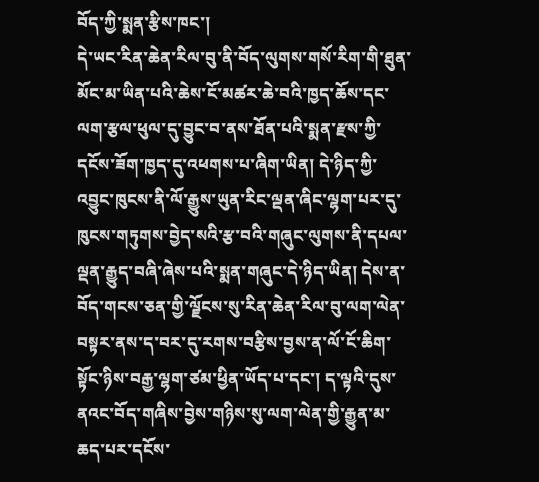བོད་ཀྱི་སྨན་རྩིས་ཁང་།
དེ་ཡང་རིན་ཆེན་རིལ་བུ་ནི་བོད་ལུགས་གསོ་རིག་གི་ཐུན་མོང་མ་ཡིན་པའི་ཆེས་ངོ་མཚར་ཆེ་བའི་ཁྱད་ཆོས་དང་ལག་རྩལ་ཕུལ་དུ་བྱུང་བ་ནས་ཐོན་པའི་སྨན་རྫས་ཀྱི་དངོས་ཟོག་ཁྱད་དུ་འཕགས་པ་ཞིག་ཡིན། དེ་ཉིད་ཀྱི་འབྱུང་ཁུངས་ནི་ལོ་རྒྱུས་ཡུན་རིང་ལྡན་ཞིང་ལྷག་པར་དུ་ཁུངས་གཏུགས་བྱེད་སའི་རྩ་བའི་གཞུང་ལུགས་ནི་དཔལ་ལྡན་རྒྱུད་བཞི་ཞེས་པའི་སྨན་གཞུང་དེ་ཉིད་ཡིན། དེས་ན་བོད་གངས་ཅན་གྱི་ལྗོངས་སུ་རིན་ཆེན་རིལ་བུ་ལག་ལེན་བསྟར་ནས་ད་བར་དུ་རགས་བརྩིས་བྱས་ན་ལོ་ངོ་ཆིག་སྟོང་ཉིས་བརྒྱ་ལྷག་ཙམ་ཕྱིན་ཡོད་པ་དང་། ད་ལྟའི་དུས་ནའང་བོད་གཞིས་བྱེས་གཉིས་སུ་ལག་ལེན་གྱི་རྒྱུན་མ་ཆད་པར་དངོས་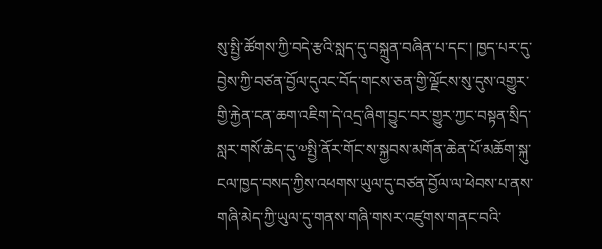སུ་སྤྱི་ཚོགས་ཀྱི་བདེ་རྩའི་སླད་དུ་བསྐྲུན་བཞིན་པ་དང་། ཁྱད་པར་དུ་བྱེས་ཀྱི་བཙན་བྱོལ་དུའང་བོད་གངས་ཅན་གྱི་ལྗོངས་སུ་དུས་འགྱུར་གྱི་རྐྱེན་ངན་ཆག་འཇིག་དེ་འདྲ་ཞིག་བྱུང་བར་གྱུར་ཀྱང་བསྟན་སྲིད་སླར་གསོ་ཆེད་དུ་༧སྤྱི་ནོར་གོང་ས་སྐྱབས་མགོན་ཆེན་པོ་མཆོག་སྐུ་ངལ་ཁྱད་བསད་ཀྱིས་འཕགས་ཡུལ་དུ་བཙན་བྱོལ་ལ་ཕེབས་པ་ནས་གཞི་མེད་ཀྱི་ཡུལ་དུ་གནས་གཞི་གསར་འཛུགས་གནང་བའི་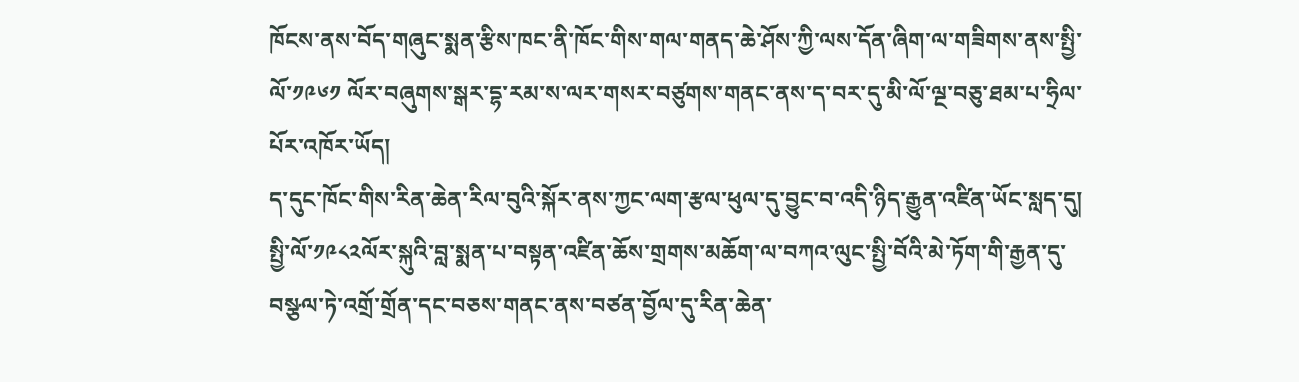ཁོངས་ནས་བོད་གཞུང་སྨན་རྩིས་ཁང་ནི་ཁོང་གིས་གལ་གནད་ཆེ་ཤོས་ཀྱི་ལས་དོན་ཞིག་ལ་གཟིགས་ནས་སྤྱི་ལོ་༡༩༦༡ ལོར་བཞུགས་སྒར་དྷ་རམ་ས་ལར་གསར་བཙུགས་གནང་ནས་ད་བར་དུ་མི་ལོ་ལྔ་བཅུ་ཐམ་པ་ཧྲིལ་པོར་འཁོར་ཡོད།
ད་དུང་ཁོང་གིས་རིན་ཆེན་རིལ་བུའི་སྐོར་ནས་ཀྱང་ལག་རྩལ་ཕུལ་དུ་བྱུང་བ་འདི་ཉིད་རྒྱུན་འཛིན་ཡོང་སླད་དུ། སྤྱི་ལོ་༡༩༨༢ལོར་སྐུའི་བླ་སྨན་པ་བསྟན་འཛིན་ཆོས་གྲགས་མཆོག་ལ་བཀའ་ལུང་སྤྱི་བོའི་མེ་ཏོག་གི་རྒྱན་དུ་བསྩལ་ཏེ་འགྲོ་གྲོན་དང་བཅས་གནང་ནས་བཙན་བྱོལ་དུ་རིན་ཆེན་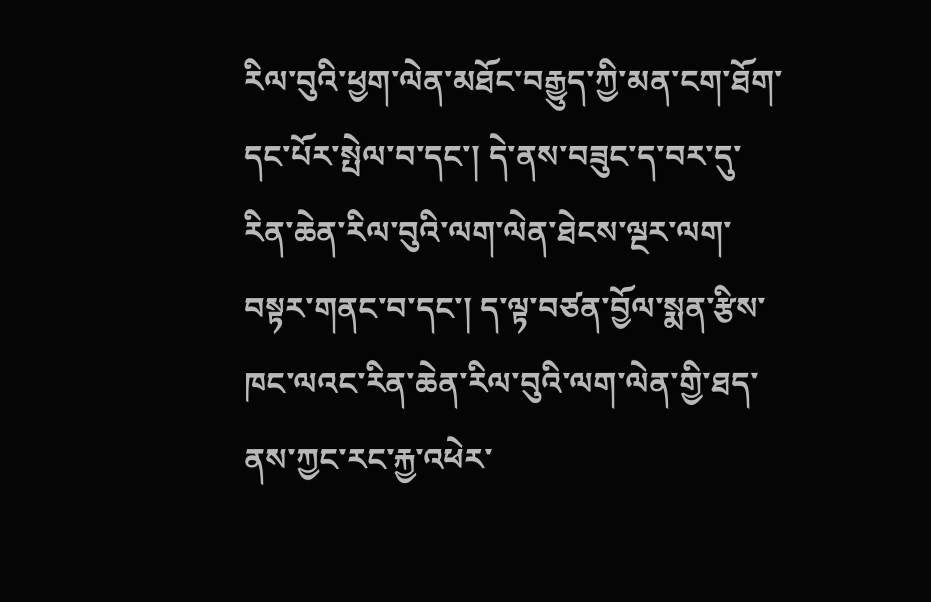རིལ་བུའི་ཕྱག་ལེན་མཐོང་བརྒྱུད་ཀྱི་མན་ངག་ཐོག་དང་པོར་སྤེལ་བ་དང་། དེ་ནས་བཟུང་ད་བར་དུ་རིན་ཆེན་རིལ་བུའི་ལག་ལེན་ཐེངས་ལྔར་ལག་བསྟར་གནང་བ་དང་། ད་ལྟ་བཙན་བྱོལ་སྨན་རྩིས་ཁང་ལའང་རིན་ཆེན་རིལ་བུའི་ལག་ལེན་གྱི་ཐད་ནས་ཀྱང་རང་རྐྱ་འཕེར་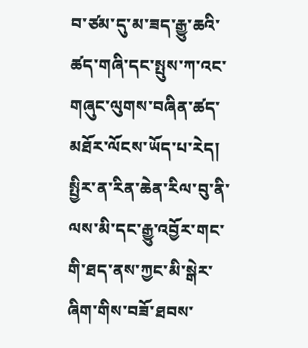བ་ཙམ་དུ་མ་ཟད་རྒྱུ་ཆའི་ཚད་གཞི་དང་སྤུས་ཀ་འང་གཞུང་ལུགས་བཞིན་ཚད་མཐོར་ལོངས་ཡོད་པ་རེད།
སྤྱིར་ན་རིན་ཆེན་རིལ་བུ་ནི་ལས་མི་དང་རྒྱུ་འབྱོར་གང་གི་ཐད་ནས་ཀྱང་མི་སྒེར་ཞིག་གིས་བཟོ་ཐབས་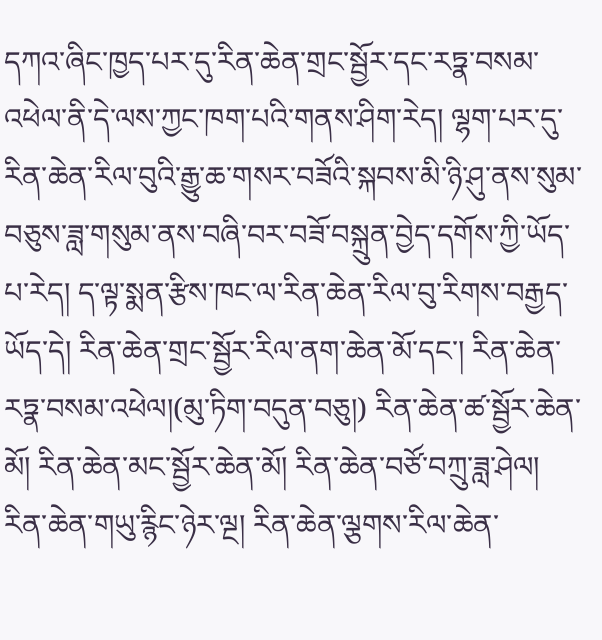དཀའ་ཞིང་ཁྱད་པར་དུ་རིན་ཆེན་གྲང་སྦྱོར་དང་རཏྣ་བསམ་འཕེལ་ནི་དེ་ལས་ཀྱང་ཁག་པའི་གནས་ཤིག་རེད། ལྷག་པར་དུ་རིན་ཆེན་རིལ་བུའི་རྒྱུ་ཆ་གསར་བཟོའི་སྐབས་མི་ཉི་ཤུ་ནས་སུམ་བཅུས་ཟླ་གསུམ་ནས་བཞི་བར་བཟོ་བསྐྲུན་བྱེད་དགོས་ཀྱི་ཡོད་པ་རེད། ད་ལྟ་སྨན་རྩིས་ཁང་ལ་རིན་ཆེན་རིལ་བུ་རིགས་བརྒྱད་ཡོད་དེ། རིན་ཆེན་གྲང་སྦྱོར་རིལ་ནག་ཆེན་མོ་དང་། རིན་ཆེན་རཏྣ་བསམ་འཕེལ།(མུ་ཏིག་བདུན་བཅུ།) རིན་ཆེན་ཚ་སྦྱོར་ཆེན་མོ། རིན་ཆེན་མང་སྦྱོར་ཆེན་མོ། རིན་ཆེན་བཙོ་བཀྲུ་ཟླ་ཤེལ། རིན་ཆེན་གཡུ་རྙིང་ཉེར་ལྔ། རིན་ཆེན་ལྕགས་རིལ་ཆེན་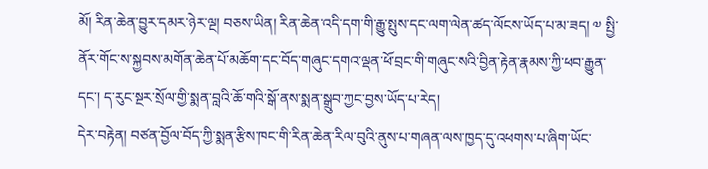མོ། རིན་ཆེན་བྱུར་དམར་ཉེར་ལྔ། བཅས་ཡིན། རིན་ཆེན་འདི་དག་གི་རྒྱུ་སྤུས་དང་ལག་ལེན་ཚད་ལོངས་ཡོད་པ་མ་ཟད། ༧ སྤྱི་ནོར་གོང་ས་སྐྱབས་མགོན་ཆེན་པོ་མཆོག་དང་བོད་གཞུང་དགའ་ལྡན་ཕོ་བྲང་གི་གཞུང་སའི་བྱིན་རྟེན་རྣམས་ཀྱི་ཕབ་རྒྱུན་དང་། ད་རུང་སྔར་སྲོལ་གྱི་སྨན་བླའི་ཆོ་གའི་སྒོ་ནས་སྨན་སྒྲུབ་ཀྱང་བྱས་ཡོད་པ་རེད།
དེར་བརྟེན། བཙན་བྱོལ་བོད་ཀྱི་སྨན་རྩིས་ཁང་གི་རིན་ཆེན་རིལ་བུའི་ནུས་པ་གཞན་ལས་ཁྱད་དུ་འཕགས་པ་ཞིག་ཡོང་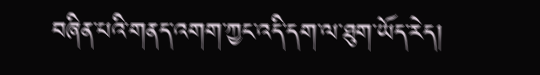བཞིན་པའི་གནད་འགག་ཀྱང་འདི་དག་ལ་ཐུག་ཡོད་རེད།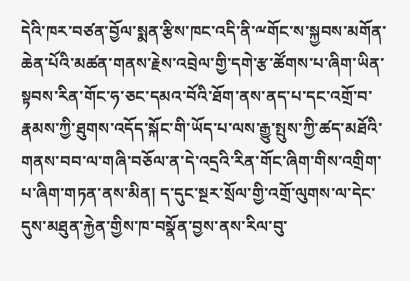དེའི་ཁར་བཙན་བྱོལ་སྨན་རྩིས་ཁང་འདི་ནི་ྋགོང་ས་སྐྱབས་མགོན་ཆེན་པོའི་མཚན་གནས་རྗེས་འབྲེལ་གྱི་དགེ་རྩ་ཚོགས་པ་ཞིག་ཡིན་སྟབས་རིན་གོང་ཧ་ཅང་དམའ་བོའི་ཐོག་ནས་ནད་པ་དང་འགྲོ་བ་རྣམས་ཀྱི་ཐུགས་འདོད་སྐོང་གི་ཡོད་པ་ལས་རྒྱུ་སྤུས་ཀྱི་ཚད་མཐོའི་གནས་བབ་ལ་གཞི་བཅོལ་ན་དེ་འདྲའི་རིན་གོང་ཞིག་གིས་འགྲིག་པ་ཞིག་གཏན་ནས་མིན། ད་དུང་སྔར་སྲོལ་གྱི་འགྲོ་ལུགས་ལ་དེང་དུས་མཐུན་རྐྱེན་གྱིས་ཁ་བསྣོན་བྱས་ནས་རིལ་བུ་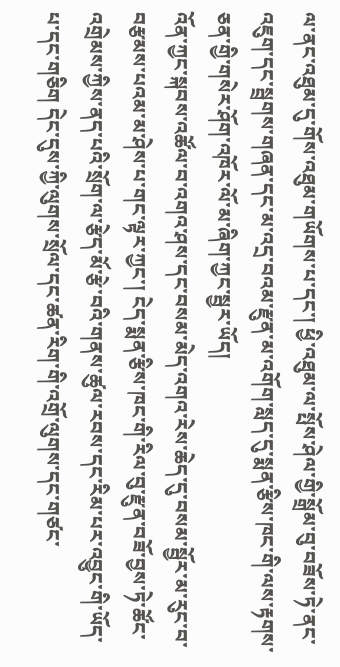ལ་ནང་འཐུམ་དུ་གོས་འཐུམ་གཡོགས་པ་དང་། ཕྱི་འཐུམ་ལ་སྤོས་ཤེལ་གྱི་སྒྲོམ་བུ་བཟོས་ཏེ་ནང་འཇུག་དང་སྦྲགས་གཞན་དང་མ་འདྲ་བའམ་རྫུན་མ་འགོག་སླད་དུ་སྨན་རྩིས་ཁང་གི་ལས་རྟགས་ཅན་གྱི་གསེར་ཤོག་འཁོར་ལོ་མ་ཞིག་ཀྱང་སྦྱར་ཡོད།
འོན་ཀྱང་སྐབས་འཚོལ་བ་འགའ་ཤས་དང་བསམ་མེད་འགའ་རེས་ཆེད་དུ་བསམ་སྦྱོར་མ་རུང་བ་བརྩམས་པའམ་མ་ཤེས་པ་གང་ལྟར་ཀྱང་། ངེད་སྨན་རྩིས་ཁང་གི་རིལ་བུ་རྫུན་བཟོ་བྱས་ཏེ་ཚོང་འགྲེམས་ཀྱིས་ནད་པའི་སྲོག་ལ་རྩེད་མོ་རྩེ་བའི་གནས་ཚུལ་རབས་དང་རིམ་པར་འབྱུང་གི་ཡོད་པ་དང་གཅིག དེང་དུས་ཀྱི་ལུགས་སྲོལ་དང་ཚན་རིག་གི་འགྲོ་ལུགས་དང་གཙང་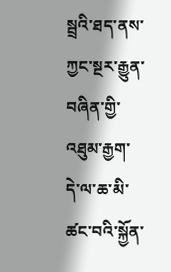སྦྲའི་ཐད་ནས་ཀྱང་སྔར་རྒྱུན་བཞིན་གྱི་འཐུམ་རྒྱག་དེ་ལ་ཆ་མི་ཚང་བའི་སྐྱོན་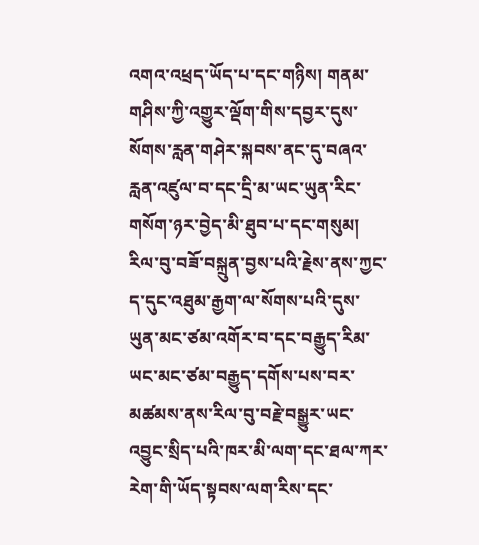འགའ་འཕྲད་ཡོད་པ་དང་གཉིས། གནམ་གཤིས་ཀྱི་འགྱུར་ལྡོག་གིས་དབྱར་དུས་སོགས་རླན་གཤེར་སྐབས་ནང་དུ་བཞའ་རླན་འཛུལ་བ་དང་དྲི་མ་ཡང་ཡུན་རིང་གསོག་ཉར་བྱེད་མི་ཐུབ་པ་དང་གསུམ། རིལ་བུ་བཟོ་བསྐྲུན་བྱས་པའི་རྗེས་ནས་ཀྱང་ད་དུང་འཐུམ་རྒྱག་ལ་སོགས་པའི་དུས་ཡུན་མང་ཙམ་འགོར་བ་དང་བརྒྱུད་རིམ་ཡང་མང་ཙམ་བརྒྱུད་དགོས་པས་བར་མཚམས་ནས་རིལ་བུ་བརྗེ་བསྒྱུར་ཡང་འབྱུང་སྲིད་པའི་ཁར་མི་ལག་དང་ཐལ་ཀར་རེག་གི་ཡོད་སྟབས་ལག་རིས་དང་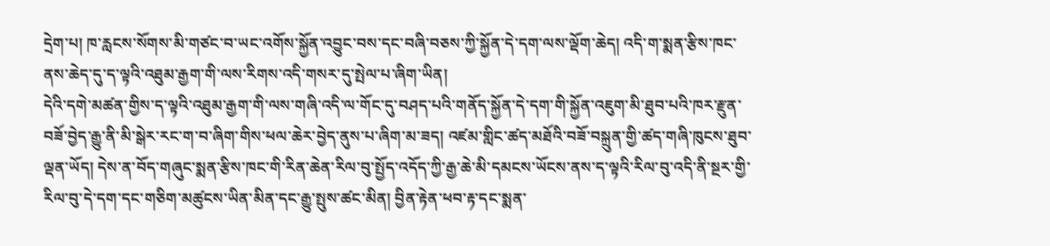དྲེག་པ། ཁ་རླངས་སོགས་མི་གཙང་བ་ཡང་འགོས་སྐྱོན་འབྱུང་བས་དང་བཞི་བཅས་ཀྱི་སྐྱོན་དེ་དག་ལས་ལྡོག་ཆེད། འདི་ག་སྨན་རྩིས་ཁང་ནས་ཆེད་དུ་ད་ལྟའི་འཐུམ་རྒྱག་གི་ལས་རིགས་འདི་གསར་དུ་སྤེལ་པ་ཞིག་ཡིན།
དེའི་དགེ་མཚན་གྱིས་ད་ལྟའི་འཐུམ་རྒྱག་གི་ལས་གཞི་འདི་ལ་གོང་དུ་བཤད་པའི་གནོད་སྐྱོན་དེ་དག་གི་སྐྱོན་འཇུག་མི་ཐུབ་པའི་ཁར་རྫུན་བཟོ་བྱེད་རྒྱུ་ནི་མི་སྒེར་རང་ག་བ་ཞིག་གིས་ཕལ་ཆེར་བྱེད་ནུས་པ་ཞིག་མ་ཟད། འཛམ་གླིང་ཚད་མཐོའི་བཟོ་བསྐྲུན་གྱི་ཚད་གཞི་ཁུངས་ཐུབ་ལྡན་ཡོད། དེས་ན་བོད་གཞུང་སྨན་རྩིས་ཁང་གི་རིན་ཆེན་རིལ་བུ་སྤྱོད་འདོད་ཀྱི་རྒྱ་ཆེ་མི་དམངས་ཡོངས་ནས་ད་ལྟའི་རིལ་བུ་འདི་ནི་སྔར་གྱི་རིལ་བུ་དེ་དག་དང་གཅིག་མཚུངས་ཡིན་མིན་དང་རྒྱུ་སྤུས་ཚང་མིན། བྱིན་རྟེན་ཕབ་རྟ་དང་སྨན་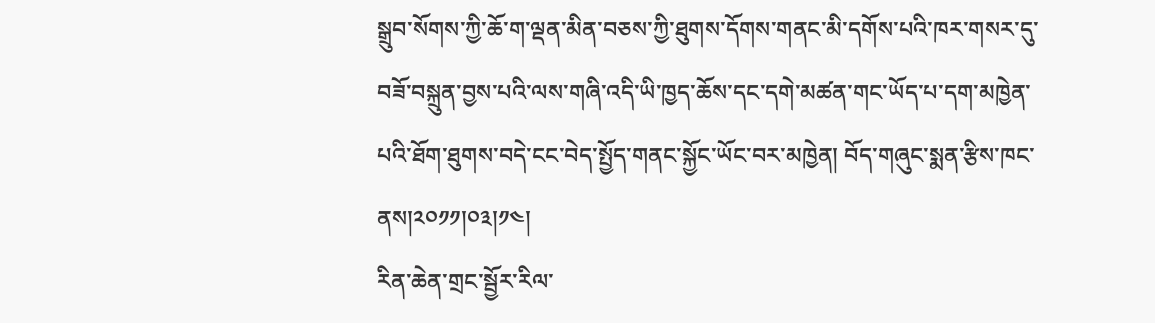སྒྲུབ་སོགས་ཀྱི་ཆོ་ག་ལྡན་མིན་བཅས་ཀྱི་ཐུགས་དོགས་གནང་མི་དགོས་པའི་ཁར་གསར་དུ་བཟོ་བསྐྲུན་བྱས་པའི་ལས་གཞི་འདི་ཡི་ཁྱད་ཆོས་དང་དགེ་མཚན་གང་ཡོད་པ་དག་མཁྱེན་པའི་ཐོག་ཐུགས་བདེ་ངང་བེད་སྤྱོད་གནང་སྐྱོང་ཡོང་བར་མཁྱེན། བོད་གཞུང་སྨན་རྩིས་ཁང་ནས།༢༠༡༡།༠༣།༡༤།
རིན་ཆེན་གྲང་སྦྱོར་རིལ་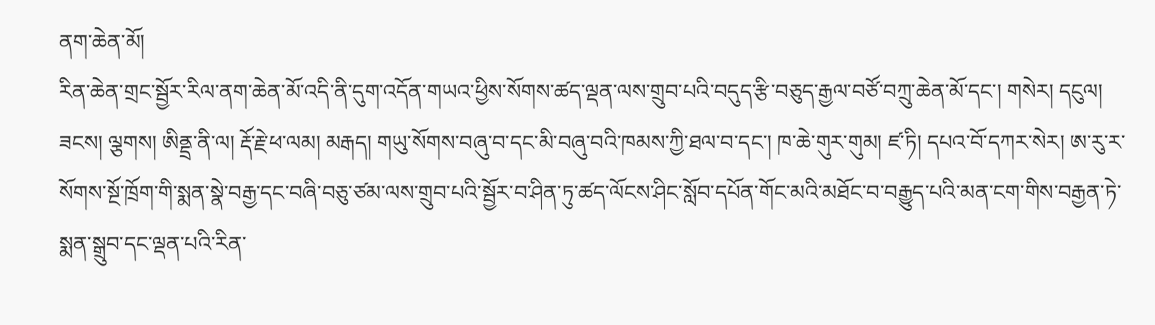ནག་ཆེན་མོ།
རིན་ཆེན་གྲང་སྦྱོར་རིལ་ནག་ཆེན་མོ་འདི་ནི་དུག་འདོན་གཡའ་ཕྱིས་སོགས་ཚད་ལྡན་ལས་གྲུབ་པའི་བདུད་རྩི་བཅུད་རྒྱལ་བཙོ་བཀྲུ་ཆེན་མོ་དང་། གསེར། དངུལ། ཟངས། ལྕགས། ཨིནྡྲ་ནི་ལ། རྡོ་རྗེ་ཕ་ལམ། མརྒད། གཡུ་སོགས་བཞུ་བ་དང་མི་བཞུ་བའི་ཁམས་ཀྱི་ཐལ་བ་དང་། ཁ་ཆེ་གུར་གུམ། ཛ་ཏི། དཔའ་བོ་དཀར་སེར། ཨ་རུ་ར་སོགས་སྔོ་ཁྲོག་གི་སྨན་སྣེ་བརྒྱ་དང་བཞི་བཅུ་ཙམ་ལས་གྲུབ་པའི་སྦྱོར་བ་ཤིན་ཏུ་ཚད་ལོངས་ཤིང་སློབ་དཔོན་གོང་མའི་མཐོང་བ་བརྒྱུད་པའི་མན་ངག་གིས་བརྒྱན་ཏེ་སྨན་སྒྲུབ་དང་ལྡན་པའི་རིན་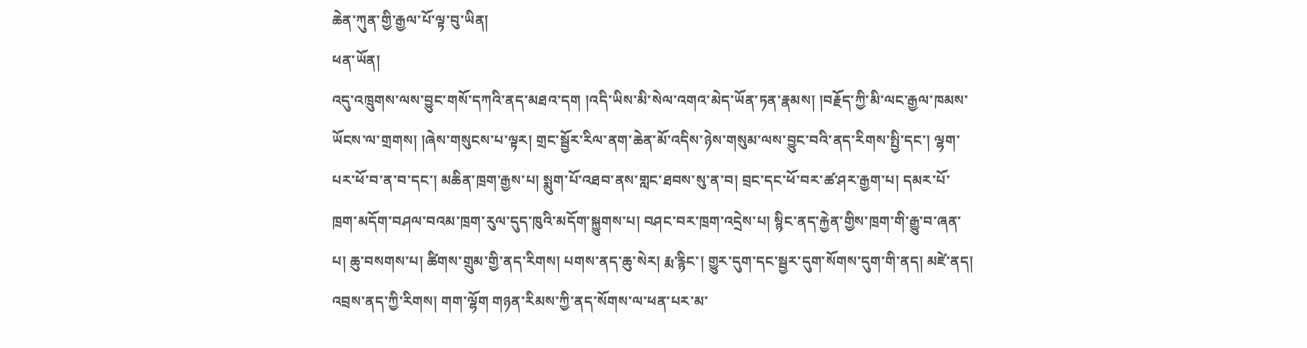ཆེན་ཀུན་གྱི་རྒྱལ་པོ་ལྟ་བུ་ཡིན།
ཕན་ཡོན།
འདུ་འཁྲུགས་ལས་བྱུང་གསོ་དཀའི་ནད་མཐའ་དག །འདི་ཡིས་མི་སེལ་འགའ་མེད་ཡོན་ཏན་རྣམས། །བརྗོད་ཀྱི་མི་ལང་རྒྱལ་ཁམས་ཡོངས་ལ་གྲགས། །ཞེས་གསུངས་པ་ལྟར། གྲང་སྦྱོར་རིལ་ནག་ཆེན་མོ་འདིས་ཉེས་གསུམ་ལས་བྱུང་བའི་ནད་རིགས་སྤྱི་དང་། ལྷག་པར་ཕོ་བ་ན་བ་དང་། མཆིན་ཁྲག་རྒྱས་པ། སྨུག་པོ་འཐབ་ནས་གླང་ཐབས་སུ་ན་བ། བྲང་དང་ཕོ་བར་ཚ་ཤར་རྒྱག་པ། དམར་པོ་ཁྲག་མདོག་བཤལ་བའམ་ཁྲག་རུལ་དུད་ཁུའི་མདོག་སྐྱུགས་པ། བཤང་བར་ཁྲག་འདྲེས་པ། སྙིང་ནད་རྐྱེན་གྱིས་ཁྲག་གི་རྒྱུ་བ་ཞན་པ། ཆུ་བསགས་པ། ཚིགས་གྲུམ་གྱི་ནད་རིགས། པགས་ནད་ཆུ་སེར། རྨ་རྙིང་། གྱུར་དུག་དང་སྦྱར་དུག་སོགས་དུག་གི་ནད། མཛེ་ནད། འབྲས་ནད་ཀྱི་རིགས། གག་ལྷོག གཉན་རིམས་ཀྱི་ནད་སོགས་ལ་ཕན་པར་མ་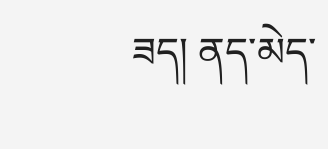ཟད། ནད་མེད་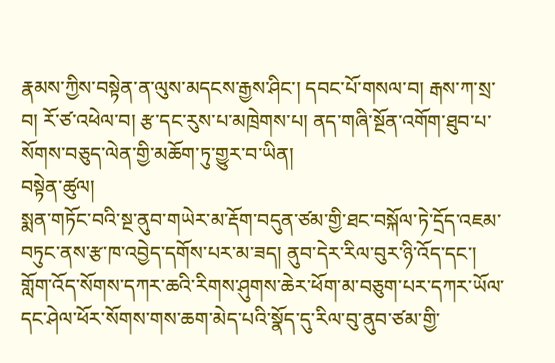རྣམས་ཀྱིས་བསྟེན་ན་ལུས་མདངས་རྒྱས་ཤིང་། དབང་པོ་གསལ་བ། རྒས་ཀ་སྲ་བ། རོ་ཙ་འཕེལ་བ། རྩ་དང་རུས་པ་མཁྲེགས་པ། ནད་གཞི་སྔོན་འགོག་ཐུབ་པ་སོགས་བཅུད་ལེན་གྱི་མཆོག་ཏུ་གྱུར་བ་ཡིན།
བསྟེན་ཚུལ།
སྨན་གཏོང་བའི་སྔ་ནུབ་གཡེར་མ་རྡོག་བདུན་ཙམ་གྱི་ཐང་བསྐོལ་ཏེ་དྲོད་འཇམ་བཏུང་ནས་རྩ་ཁ་འབྱེད་དགོས་པར་མ་ཟད། ནུབ་དེར་རིལ་བུར་ཉི་འོད་དང་། གློག་འོད་སོགས་དཀར་ཆའི་རིགས་ཤུགས་ཆེར་ཕོག་མ་བཅུག་པར་དཀར་ཡོལ་དང་ཤེལ་ཕོར་སོགས་གས་ཆག་མེད་པའི་སྣོད་དུ་རིལ་བུ་ནུབ་ཙམ་གྱི་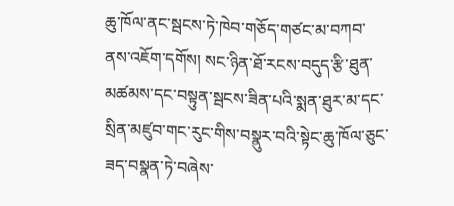ཆུ་ཁོལ་ནང་སྦངས་ཏེ་ཁེབ་གཅོད་གཙང་མ་བཀབ་ ནས་འཇོག་དགོས། སང་ཉིན་ཐོ་རངས་བདུད་རྩི་ཐུན་མཚམས་དང་བསྟུན་སྦངས་ཟིན་པའི་སྨན་ཐུར་མ་དང་སྲིན་མཛུབ་གང་རུང་གིས་བསྣུར་བའི་སྟེང་ཆུ་ཁོལ་ཅུང་ཟད་བསྣན་ཏེ་བཞེས་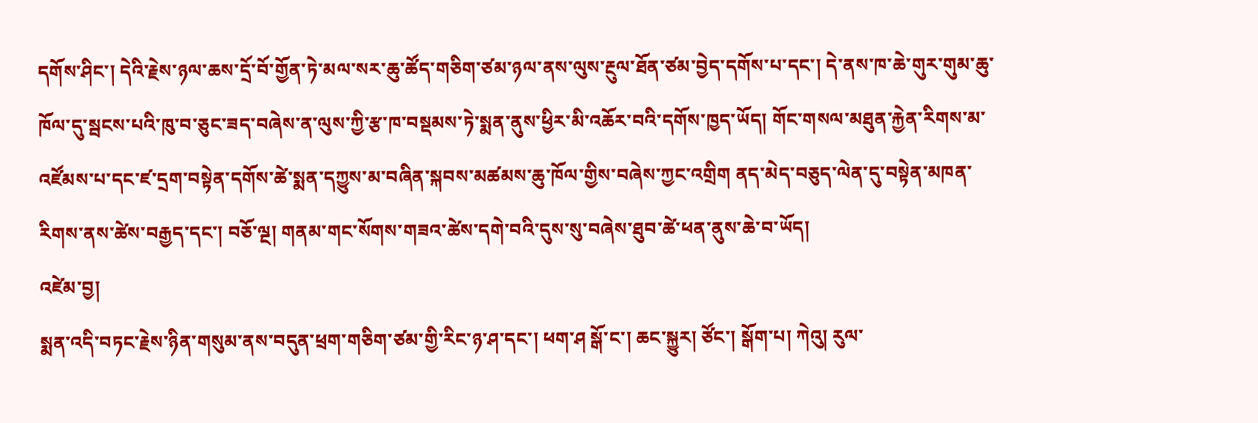དགོས་ཤིང་། དེའི་རྗེས་ཉལ་ཆས་དྲོ་བོ་གྱོན་ཏེ་མལ་སར་ཆུ་ཚོད་གཅིག་ཙམ་ཉལ་ནས་ལུས་རྔུལ་ཐོན་ཙམ་བྱེད་དགོས་པ་དང་། དེ་ནས་ཁ་ཆེ་གུར་གུམ་ཆུ་ཁོལ་དུ་སྦངས་པའི་ཁུ་བ་ཅུང་ཟད་བཞེས་ན་ལུས་ཀྱི་རྩ་ཁ་བསྡམས་ཏེ་སྨན་ནུས་ཕྱིར་མི་འཆོར་བའི་དགོས་ཁྱད་ཡོད། གོང་གསལ་མཐུན་རྐྱེན་རིགས་མ་འཛོམས་པ་དང་ཛ་དྲག་བསྟེན་དགོས་ཚེ་སྨན་དཀྱུས་མ་བཞིན་སྐབས་མཚམས་ཆུ་ཁོལ་གྱིས་བཞེས་ཀྱང་འགྲིག ནད་མེད་བཅུད་ལེན་དུ་བསྟེན་མཁན་རིགས་ནས་ཚེས་བརྒྱད་དང་། བཅོ་ལྔ། གནམ་གང་སོགས་གཟའ་ཚེས་དགེ་བའི་དུས་སུ་བཞེས་ཐུབ་ཚེ་ཕན་ནུས་ཆེ་བ་ཡོད།
འཛེམ་བྱ།
སྨན་འདི་བཏང་རྗེས་ཉིན་གསུམ་ནས་བདུན་ཕྲག་གཅིག་ཙམ་གྱི་རིང་ཉ་ཤ་དང་། ཕག་ཤ སྒོ་ང་། ཆང་སྐྱུར། ཙོང་། སྒོག་པ། ཀེའུ། རུལ་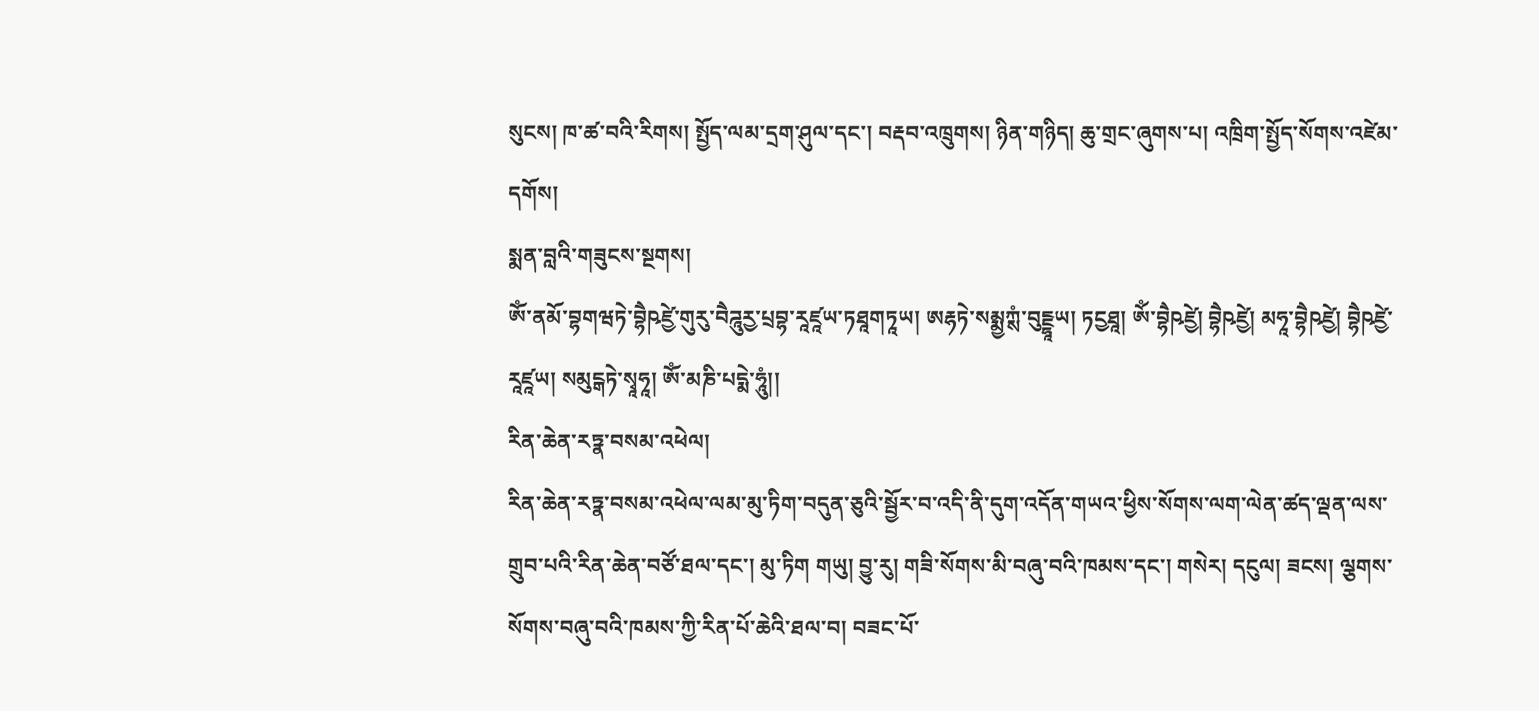སུངས། ཁ་ཚ་བའི་རིགས། སྤྱོད་ལམ་དྲག་ཤུལ་དང་། བརྡབ་འཁྲུགས། ཉིན་གཉིད། ཆུ་གྲང་ཞུགས་པ། འཁྲིག་སྤྱོད་སོགས་འཛེམ་དགོས།
སྨན་བླའི་གཟུངས་སྔགས།
ཨོཾ་ནམོ་བྷགཝཏེ་བྷཻཥཛྱེ་གུརུ་བཻཌཱུརྱ་པྲབྷ་རཱཛཱཡ་ཏཐཱགཏཱཡ། ཨརྷཏེ་སམྨྱཀྶཾ་བུངྔྷཱཡ། ཏངྱཐཱ། ཨོཾ་བྷཻཥཛྱེ། བྷཻཥཛྱེ། མཧཱ་བྷཻཥཛྱེ། བྷཻཥཛྱེ་རཱཛཱཡ། སམུངྒཏེ་སྭཱཧཱ། ཨོཾ་མཎི་པདྨེ་ཧཱུཾ།།
རིན་ཆེན་རཏྣ་བསམ་འཕེལ།
རིན་ཆེན་རཏྣ་བསམ་འཕེལ་ལམ་མུ་ཏིག་བདུན་ཅུའི་སྦྱོར་བ་འདི་ནི་དུག་འདོན་གཡའ་ཕྱིས་སོགས་ལག་ལེན་ཚད་ལྡན་ལས་གྲུབ་པའི་རིན་ཆེན་བཙོ་ཐལ་དང་། མུ་ཏིག གཡུ། བྱུ་རུ། གཟི་སོགས་མི་བཞུ་བའི་ཁམས་དང་། གསེར། དངུལ། ཟངས། ལྕགས་སོགས་བཞུ་བའི་ཁམས་ཀྱི་རིན་པོ་ཆེའི་ཐལ་བ། བཟང་པོ་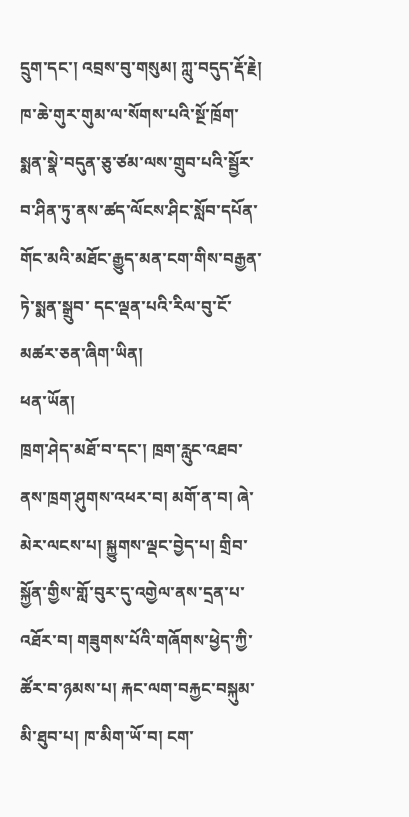དྲུག་དང་། འབྲས་བུ་གསུམ། ཀླུ་བདུད་རྡོ་རྗེ། ཁ་ཆེ་གུར་གུམ་ལ་སོགས་པའི་སྔོ་ཁྲོག་སྨན་སྣེ་བདུན་ཅུ་ཙམ་ལས་གྲུབ་པའི་སྦྱོར་བ་ཤིན་ཏུ་ནས་ཚད་ལོངས་ཤིང་སློབ་དཔོན་གོང་མའི་མཐོང་རྒྱུད་མན་ངག་གིས་བརྒྱན་ཏེ་སྨན་སྒྲུབ་ དང་ལྡན་པའི་རིལ་བུ་ངོ་མཚར་ཅན་ཞིག་ཡིན།
ཕན་ཡོན།
ཁྲག་ཤེད་མཐོ་བ་དང་། ཁྲག་རླུང་འཐབ་ནས་ཁྲག་ཤུགས་འཕར་བ། མགོ་ན་བ། ཞེ་མེར་ལངས་པ། སྐྱུགས་ལྡང་བྱེད་པ། གྲིབ་སྐྱོན་གྱིས་གློ་བུར་དུ་འགྱེལ་ནས་དྲན་པ་འཐོར་བ། གཟུགས་པོའི་གཞོགས་ཕྱེད་ཀྱི་ཚོར་བ་ཉམས་པ། རྐང་ལག་བརྐྱང་བསྐུམ་མི་ཐུབ་པ། ཁ་མིག་ཡོ་བ། ངག་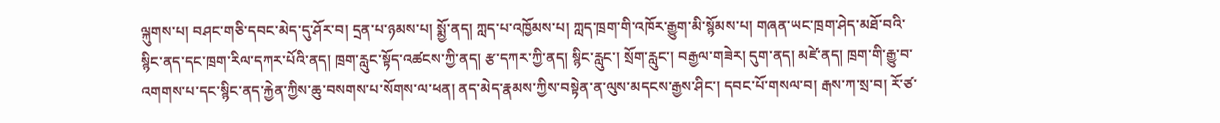ལྐུགས་པ། བཤང་གཅི་དབང་མེད་དུ་ཤོར་བ། དྲན་པ་ཉམས་པ། སྨྱོ་ནད། ཀླད་པ་འཁྱོམས་པ། ཀླད་ཁྲག་གི་འཁོར་རྒྱུག་མི་སྙོམས་པ། གཞན་ཡང་ཁྲག་ཤེད་མཐོ་བའི་སྙིང་ནད་དང་ཁྲག་རིལ་དཀར་པོའི་ནད། ཁྲག་རླུང་སྟོད་འཚངས་ཀྱི་ནད། རྩ་དཀར་ཀྱི་ནད། སྙིང་རླུང་། སྲོག་རླུང་། བརྒྱལ་གཟེར། དུག་ནད། མཛེ་ནད། ཁྲག་གི་རྒྱུ་བ་འགགས་པ་དང་སྙིང་ནད་རྐྱེན་ཀྱིས་ཆུ་བསགས་པ་སོགས་ལ་ཕན། ནད་མེད་རྣམས་ཀྱིས་བསྟེན་ན་ལུས་མདངས་རྒྱས་ཤིང་། དབང་པོ་གསལ་བ། རྒས་ཀ་སྲ་བ། རོ་ཙ་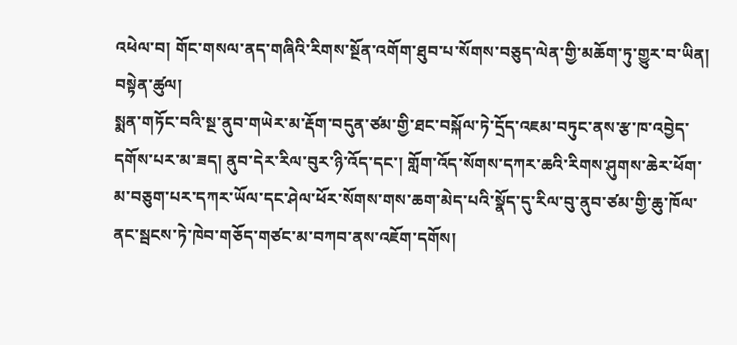འཕེལ་བ། གོང་གསལ་ནད་གཞིའི་རིགས་སྔོན་འགོག་ཐུབ་པ་སོགས་བཅུད་ལེན་གྱི་མཆོག་ཏུ་གྱུར་བ་ཡིན།
བསྟེན་ཚུལ།
སྨན་གཏོང་བའི་སྔ་ནུབ་གཡེར་མ་རྡོག་བདུན་ཙམ་གྱི་ཐང་བསྐོལ་ཏེ་དྲོད་འཇམ་བཏུང་ནས་རྩ་ཁ་འབྱེད་དགོས་པར་མ་ཟད། ནུབ་དེར་རིལ་བུར་ཉི་འོད་དང་། གློག་འོད་སོགས་དཀར་ཆའི་རིགས་ཤུགས་ཆེར་ཕོག་མ་བཅུག་པར་དཀར་ཡོལ་དང་ཤེལ་ཕོར་སོགས་གས་ཆག་མེད་པའི་སྣོད་དུ་རིལ་བུ་ནུབ་ཙམ་གྱི་ཆུ་ཁོལ་ནང་སྦངས་ཏེ་ཁེབ་གཅོད་གཙང་མ་བཀབ་ནས་འཇོག་དགོས།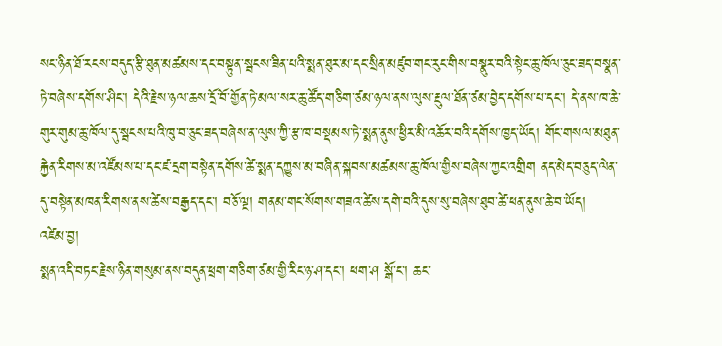སང་ཉིན་ཐོ་རངས་བདུད་རྩི་ཐུན་མཚམས་དང་བསྟུན་སྦངས་ཟིན་པའི་སྨན་ཐུར་མ་དང་སྲིན་མཛུབ་གང་རུང་གིས་བསྣུར་བའི་སྟེང་ཆུ་ཁོལ་ཅུང་ཟད་བསྣན་ཏེ་བཞེས་དགོས་ཤིང་། དེའི་རྗེས་ཉལ་ཆས་དྲོ་བོ་གྱོན་ཏེ་མལ་སར་ཆུ་ཚོད་གཅིག་ཙམ་ཉལ་ནས་ལུས་རྔུལ་ཐོན་ཙམ་བྱེད་དགོས་པ་དང་། དེ་ནས་ཁ་ཆེ་གུར་གུམ་ཆུ་ཁོལ་དུ་སྦངས་པའི་ཁུ་བ་ཅུང་ཟད་བཞེས་ན་ལུས་ཀྱི་རྩ་ཁ་བསྡམས་ཏེ་སྨན་ནུས་ཕྱིར་མི་འཆོར་བའི་དགོས་ཁྱད་ཡོད། གོང་གསལ་མཐུན་རྐྱེན་རིགས་མ་འཛོམས་པ་དང་ཛ་དྲག་བསྟེན་དགོས་ཚེ་སྨན་དཀྱུས་མ་བཞིན་སྐབས་མཚམས་ཆུ་ཁོལ་གྱིས་བཞེས་ཀྱང་འགྲིག ནད་མེད་བཅུད་ལེན་དུ་བསྟེན་མཁན་རིགས་ནས་ཚེས་བརྒྱད་དང་། བཅོ་ལྔ། གནམ་གང་སོགས་གཟའ་ཚེས་དགེ་བའི་དུས་སུ་བཞེས་ཐུབ་ཚེ་ཕན་ནུས་ཆེ་བ་ཡོད།
འཛེམ་བྱ།
སྨན་འདི་བཏང་རྗེས་ཉིན་གསུམ་ནས་བདུན་ཕྲག་གཅིག་ཙམ་གྱི་རིང་ཉ་ཤ་དང་། ཕག་ཤ སྒོ་ང་། ཆང་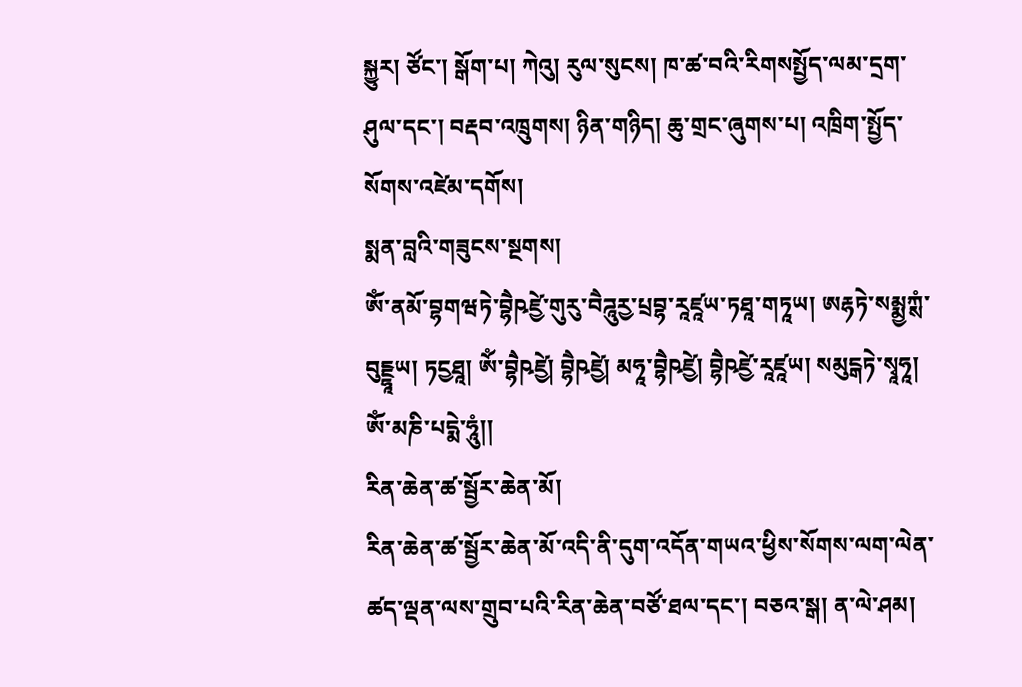སྐྱུར། ཙོང་། སྒོག་པ། ཀེའུ། རུལ་སུངས། ཁ་ཚ་བའི་རིགསསྤྱོད་ལམ་དྲག་ཤུལ་དང་། བརྡབ་འཁྲུགས། ཉིན་གཉིད། ཆུ་གྲང་ཞུགས་པ། འཁྲིག་སྤྱོད་སོགས་འཛེམ་དགོས།
སྨན་བླའི་གཟུངས་སྔགས།
ཨོཾ་ནམོ་བྷགཝཏེ་བྷཻཥཛྱེ་གུརུ་བཻཌཱུརྱ་པྲབྷ་རཱཛཱཡ་ཏཐཱ་གཏཱཡ། ཨརྷཏེ་སམྨྱཀྶཾ་བུངྔྷཱཡ། ཏངྱཐཱ། ཨོཾ་བྷཻཥཛྱེ། བྷཻཥཛྱེ། མཧཱ་བྷཻཥཛྱེ། བྷཻཥཛྱེ་རཱཛཱཡ། སམུངྒཏེ་སྭཱཧཱ། ཨོཾ་མཎི་པདྨེ་ཧཱུཾ།།
རིན་ཆེན་ཚ་སྦྱོར་ཆེན་མོ།
རིན་ཆེན་ཚ་སྦྱོར་ཆེན་མོ་འདི་ནི་དུག་འདོན་གཡའ་ཕྱིས་སོགས་ལག་ལེན་ཚད་ལྡན་ལས་གྲུབ་པའི་རིན་ཆེན་བཙོ་ཐལ་དང་། བཅའ་སྒ། ན་ལེ་ཤམ།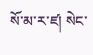སོ་མ་ར་ཛ། སེང་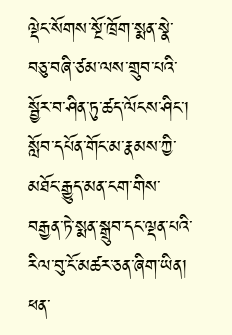ལྡེང་སོགས་སྔོ་ཁྲོག་སྨན་སྣེ་བཅུ་བཞི་ཙམ་ལས་གྲུབ་པའི་སྦྱོར་བ་ཤིན་ཏུ་ཚད་ལོངས་ཤིང་། སློབ་དཔོན་གོང་མ་རྣམས་ཀྱི་མཐོང་རྒྱུད་མན་ངག་གིས་བརྒྱན་ཏེ་སྨན་སྒྲུབ་དང་ལྡན་པའི་རིལ་བུ་ངོ་མཚར་ཅན་ཞིག་ཡིན།
ཕན་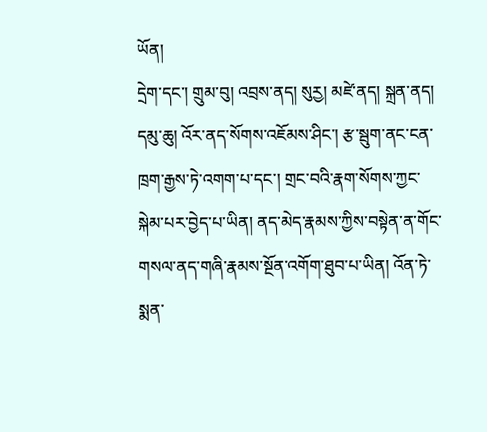ཡོན།
དྲེག་དང་། གྲུམ་བུ། འབྲས་ནད། སུརྱ། མཛེ་ནད། སྐྲན་ནད། དམུ་ཆུ། འོར་ནད་སོགས་འཇོམས་ཤིང་། རྩ་སྦུག་ནང་ངན་ཁྲག་རྒྱས་ཏེ་འགག་པ་དང་། གྲང་བའི་རྣག་སོགས་ཀྱང་སྐེམ་པར་བྱེད་པ་ཡིན། ནད་མེད་རྣམས་ཀྱིས་བསྟེན་ན་གོང་གསལ་ནད་གཞི་རྣམས་སྔོན་འགོག་ཐུབ་པ་ཡིན། འོན་ཏེ་སྨན་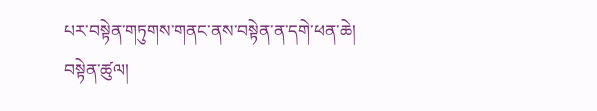པར་བསྟེན་གཏུགས་གནང་ནས་བསྟེན་ན་དགེ་ཕན་ཆེ།
བསྟེན་ཚུལ།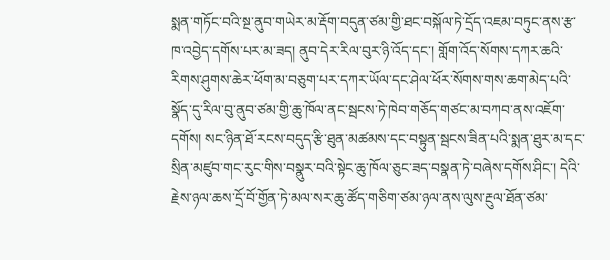སྨན་གཏོང་བའི་སྔ་ནུབ་གཡེར་མ་རྡོག་བདུན་ཙམ་གྱི་ཐང་བསྐོལ་ཏེ་དྲོད་འཇམ་བཏུང་ནས་རྩ་ཁ་འབྱེད་དགོས་པར་མ་ཟད། ནུབ་དེར་རིལ་བུར་ཉི་འོད་དང་། གློག་འོད་སོགས་དཀར་ཆའི་རིགས་ཤུགས་ཆེར་ཕོག་མ་བཅུག་པར་དཀར་ཡོལ་དང་ཤེལ་ཕོར་སོགས་གས་ཆག་མེད་པའི་སྣོད་དུ་རིལ་བུ་ནུབ་ཙམ་གྱི་ཆུ་ཁོལ་ནང་སྦངས་ཏེ་ཁེབ་གཅོད་གཙང་མ་བཀབ་ནས་འཇོག་དགོས། སང་ཉིན་ཐོ་རངས་བདུད་རྩི་ཐུན་མཚམས་དང་བསྟུན་སྦངས་ཟིན་པའི་སྨན་ཐུར་མ་དང་སྲིན་མཛུབ་གང་རུང་གིས་བསྣུར་བའི་སྟེང་ཆུ་ཁོལ་ཅུང་ཟད་བསྣན་ཏེ་བཞེས་དགོས་ཤིང་། དེའི་རྗེས་ཉལ་ཆས་དྲོ་བོ་གྱོན་ཏེ་མལ་སར་ཆུ་ཚོད་གཅིག་ཙམ་ཉལ་ནས་ལུས་རྔུལ་ཐོན་ཙམ་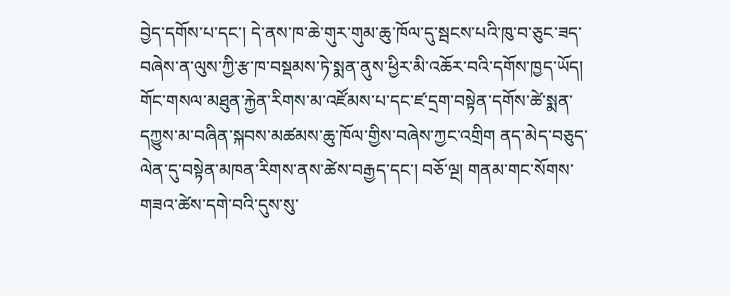བྱེད་དགོས་པ་དང་། དེ་ནས་ཁ་ཆེ་གུར་གུམ་ཆུ་ཁོལ་དུ་སྦངས་པའི་ཁུ་བ་ཅུང་ཟད་བཞེས་ན་ལུས་ཀྱི་རྩ་ཁ་བསྡམས་ཏེ་སྨན་ནུས་ཕྱིར་མི་འཆོར་བའི་དགོས་ཁྱད་ཡོད། གོང་གསལ་མཐུན་རྐྱེན་རིགས་མ་འཛོམས་པ་དང་ཛ་དྲག་བསྟེན་དགོས་ཚེ་སྨན་དཀྱུས་མ་བཞིན་སྐབས་མཚམས་ཆུ་ཁོལ་གྱིས་བཞེས་ཀྱང་འགྲིག ནད་མེད་བཅུད་ལེན་དུ་བསྟེན་མཁན་རིགས་ནས་ཚེས་བརྒྱད་དང་། བཅོ་ལྔ། གནམ་གང་སོགས་གཟའ་ཚེས་དགེ་བའི་དུས་སུ་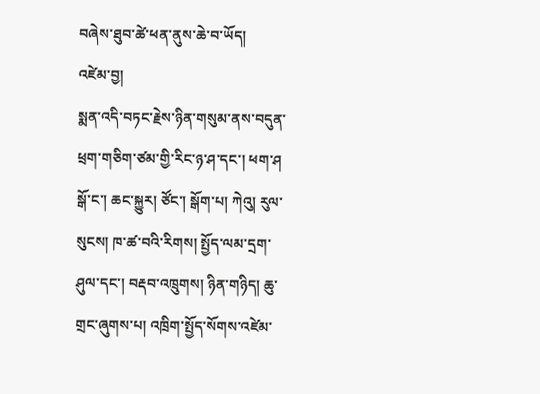བཞེས་ཐུབ་ཚེ་ཕན་ནུས་ཆེ་བ་ཡོད།
འཛེམ་བྱ།
སྨན་འདི་བཏང་རྗེས་ཉིན་གསུམ་ནས་བདུན་ཕྲག་གཅིག་ཙམ་གྱི་རིང་ཉ་ཤ་དང་། ཕག་ཤ སྒོ་ང་། ཆང་སྐྱུར། ཙོང་། སྒོག་པ། ཀེའུ། རུལ་སུངས། ཁ་ཚ་བའི་རིགས། སྤྱོད་ལམ་དྲག་ཤུལ་དང་། བརྡབ་འཁྲུགས། ཉིན་གཉིད། ཆུ་གྲང་ཞུགས་པ། འཁྲིག་སྤྱོད་སོགས་འཛེམ་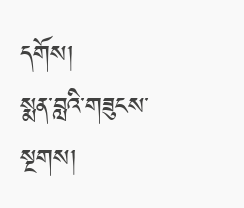དགོས།
སྨན་བླའི་གཟུངས་སྔགས།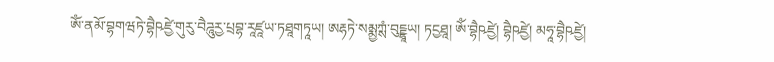ཨོཾ་ནམོ་བྷགཝཏེ་བྷཻཥཛྱེ་གུརུ་བཻཌཱུརྱ་པྲབྷ་རཱཛཱཡ་ཏཐཱགཏཱཡ། ཨརྷཏེ་སམྨྱཀྶཾ་བུངྔྷཱཡ། ཏངྱཐཱ། ཨོཾ་བྷཻཥཛྱེ། བྷཻཥཛྱེ། མཧཱ་བྷཻཥཛྱེ།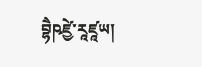བྷཻཥཛྱེ་རཱཛཱཡ།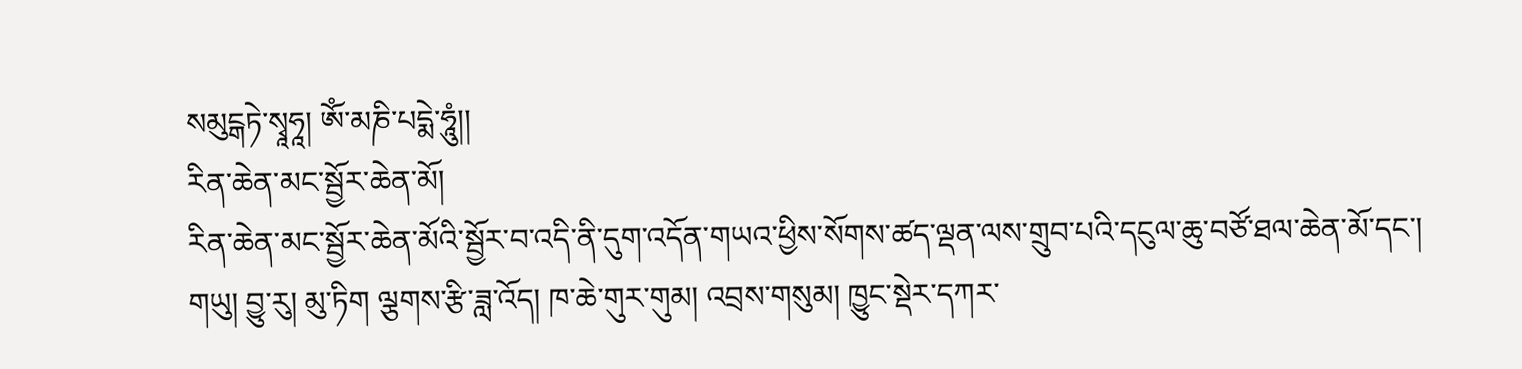སམུངྒཏེ་སྭཱཧཱ། ཨོཾ་མཎི་པདྨེ་ཧཱུཾ།།
རིན་ཆེན་མང་སྦྱོར་ཆེན་མོ།
རིན་ཆེན་མང་སྦྱོར་ཆེན་མོའི་སྦྱོར་བ་འདི་ནི་དུག་འདོན་གཡའ་ཕྱིས་སོགས་ཚད་ལྡན་ལས་གྲུབ་པའི་དངུལ་ཆུ་བཙོ་ཐལ་ཆེན་མོ་དང་། གཡུ། བྱུ་རུ། མུ་ཏིག ལྕགས་རྩི་ཟླ་འོད། ཁ་ཆེ་གུར་གུམ། འབྲས་གསུམ། ཁྱུང་སྡེར་དཀར་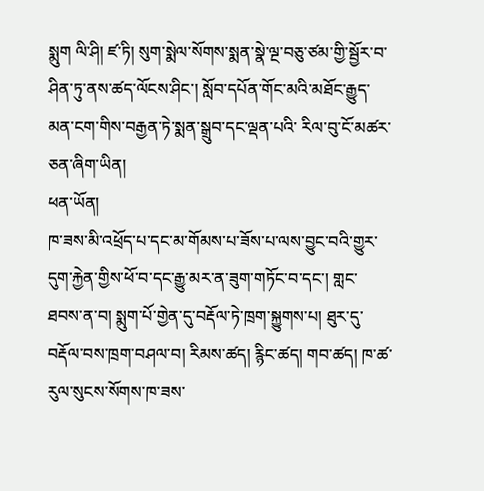སྨུག ལི་ཤི། ཛ་ཏི། སུག་སྨེལ་སོགས་སྨན་སྣེ་ལྔ་བཅུ་ཙམ་གྱི་སྦྱོར་བ་ཤིན་ཏུ་ནས་ཚད་ལོངས་ཤིང་། སློབ་དཔོན་གོང་མའི་མཐོང་རྒྱུད་མན་ངག་གིས་བརྒྱན་ཏེ་སྨན་སྒྲུབ་དང་ལྡན་པའི་ རིལ་བུ་ངོ་མཚར་ཅན་ཞིག་ཡིན།
ཕན་ཡོན།
ཁ་ཟས་མི་འཕྲོད་པ་དང་མ་གོམས་པ་ཟོས་པ་ལས་བྱུང་བའི་གྱུར་དུག་རྐྱེན་གྱིས་ཕོ་བ་དང་རྒྱུ་མར་ན་ཟུག་གཏོང་བ་དང་། གླང་ཐབས་ན་བ། སྨུག་པོ་གྱེན་དུ་བརྡོལ་ཏེ་ཁྲག་སྐྱུགས་པ། ཐུར་དུ་བརྡོལ་བས་ཁྲག་བཤལ་བ། རིམས་ཚད། རྙིང་ཚད། གབ་ཚད། ཁ་ཚ་རུལ་སུངས་སོགས་ཁ་ཟས་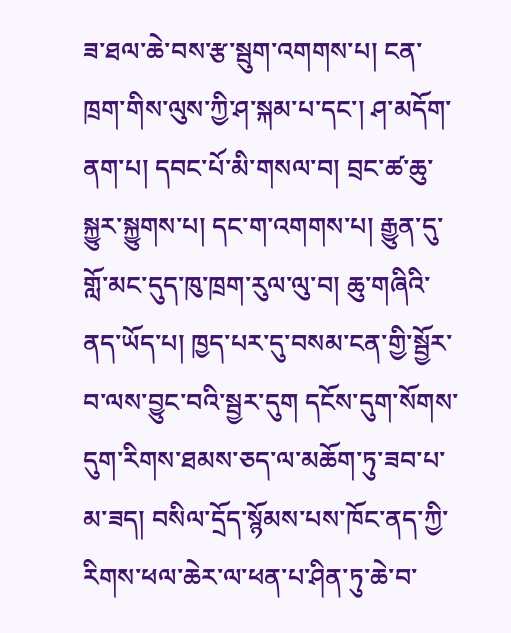ཟ་ཐལ་ཆེ་བས་རྩ་སྦུག་འགགས་པ། ངན་ཁྲག་གིས་ལུས་ཀྱི་ཤ་སྐམ་པ་དང་། ཤ་མདོག་ནག་པ། དབང་པོ་མི་གསལ་བ། བྲང་ཚ་ཆུ་སྐྱུར་སྐྱུགས་པ། དང་ག་འགགས་པ། རྒྱུན་དུ་གློ་མང་དུད་ཁུ་ཁྲག་རུལ་ལུ་བ། ཆུ་གཞིའི་ནད་ཡོད་པ། ཁྱད་པར་དུ་བསམ་ངན་གྱི་སྦྱོར་བ་ལས་བྱུང་བའི་སྦྱར་དུག དངོས་དུག་སོགས་དུག་རིགས་ཐམས་ཅད་ལ་མཆོག་ཏུ་ཟབ་པ་མ་ཟད། བསིལ་དྲོད་སྙོམས་པས་ཁོང་ནད་ཀྱི་རིགས་ཕལ་ཆེར་ལ་ཕན་པ་ཤིན་ཏུ་ཆེ་བ་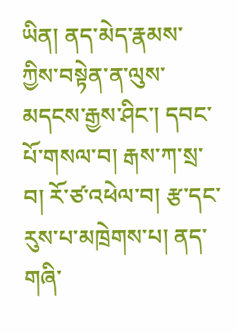ཡིན། ནད་མེད་རྣམས་ཀྱིས་བསྟེན་ན་ལུས་མདངས་རྒྱས་ཤིང་། དབང་པོ་གསལ་བ། རྒས་ཀ་སྲ་བ། རོ་ཙ་འཕེལ་བ། རྩ་དང་རུས་པ་མཁྲེགས་པ། ནད་གཞི་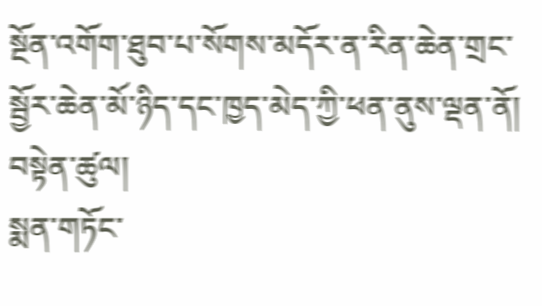སྔོན་འགོག་ཐུབ་པ་སོགས་མདོར་ན་རིན་ཆེན་གྲང་སྦྱོར་ཆེན་མོ་ཉིད་དང་ཁྱད་མེད་ཀྱི་ཕན་ནུས་ལྡན་ནོ།
བསྟེན་ཚུལ།
སྨན་གཏོང་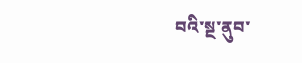བའི་སྔ་ནུབ་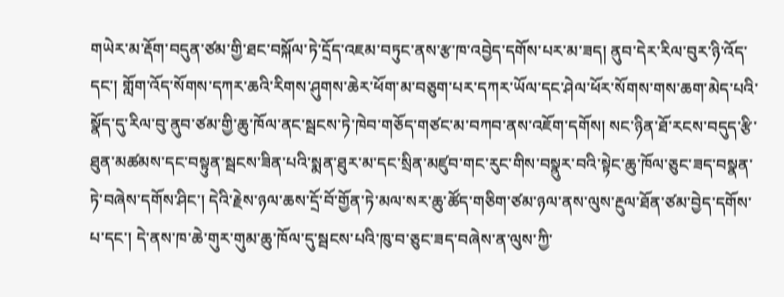གཡེར་མ་རྡོག་བདུན་ཙམ་གྱི་ཐང་བསྐོལ་ཏེ་དྲོད་འཇམ་བཏུང་ནས་རྩ་ཁ་འབྱེད་དགོས་པར་མ་ཟད། ནུབ་དེར་རིལ་བུར་ཉི་འོད་དང་། གློག་འོད་སོགས་དཀར་ཆའི་རིགས་ཤུགས་ཆེར་ཕོག་མ་བཅུག་པར་དཀར་ཡོལ་དང་ཤེལ་ཕོར་སོགས་གས་ཆག་མེད་པའི་སྣོད་དུ་རིལ་བུ་ནུབ་ཙམ་གྱི་ཆུ་ཁོལ་ནང་སྦངས་ཏེ་ཁེབ་གཅོད་གཙང་མ་བཀབ་ནས་འཇོག་དགོས། སང་ཉིན་ཐོ་རངས་བདུད་རྩི་ཐུན་མཚམས་དང་བསྟུན་སྦངས་ཟིན་པའི་སྨན་ཐུར་མ་དང་སྲིན་མཛུབ་གང་རུང་གིས་བསྣུར་བའི་སྟེང་ཆུ་ཁོལ་ཅུང་ཟད་བསྣན་ཏེ་བཞེས་དགོས་ཤིང་། དེའི་རྗེས་ཉལ་ཆས་དྲོ་བོ་གྱོན་ཏེ་མལ་སར་ཆུ་ཚོད་གཅིག་ཙམ་ཉལ་ནས་ལུས་རྔུལ་ཐོན་ཙམ་བྱེད་དགོས་པ་དང་། དེ་ནས་ཁ་ཆེ་གུར་གུམ་ཆུ་ཁོལ་དུ་སྦངས་པའི་ཁུ་བ་ཅུང་ཟད་བཞེས་ན་ལུས་ཀྱི་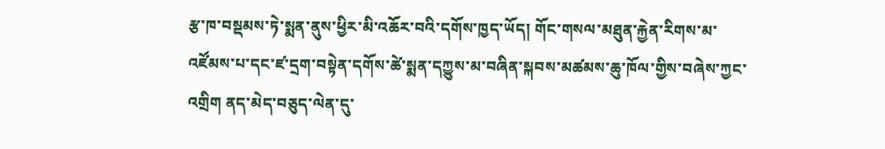རྩ་ཁ་བསྡམས་ཏེ་སྨན་ནུས་ཕྱིར་མི་འཆོར་བའི་དགོས་ཁྱད་ཡོད། གོང་གསལ་མཐུན་རྐྱེན་རིགས་མ་འཛོམས་པ་དང་ཛ་དྲག་བསྟེན་དགོས་ཚེ་སྨན་དཀྱུས་མ་བཞིན་སྐབས་མཚམས་ཆུ་ཁོལ་གྱིས་བཞེས་ཀྱང་འགྲིག ནད་མེད་བཅུད་ལེན་དུ་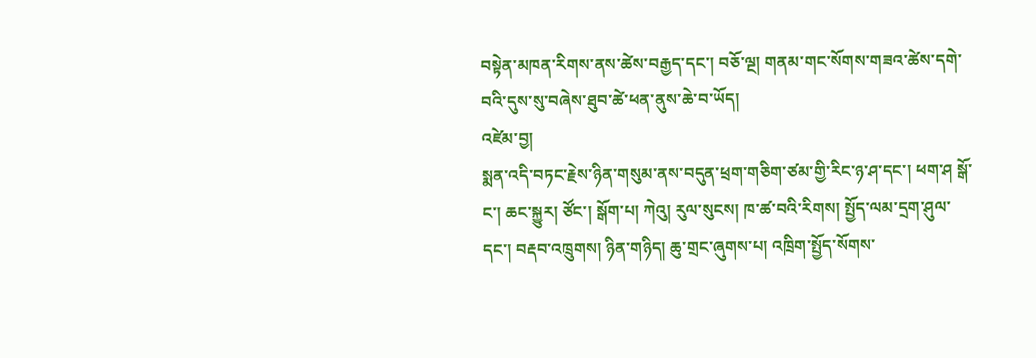བསྟེན་མཁན་རིགས་ནས་ཚེས་བརྒྱད་དང་། བཅོ་ལྔ། གནམ་གང་སོགས་གཟའ་ཚེས་དགེ་བའི་དུས་སུ་བཞེས་ཐུབ་ཚེ་ཕན་ནུས་ཆེ་བ་ཡོད།
འཛེམ་བྱ།
སྨན་འདི་བཏང་རྗེས་ཉིན་གསུམ་ནས་བདུན་ཕྲག་གཅིག་ཙམ་གྱི་རིང་ཉ་ཤ་དང་། ཕག་ཤ སྒོ་ང་། ཆང་སྐྱུར། ཙོང་། སྒོག་པ། ཀེའུ། རུལ་སུངས། ཁ་ཚ་བའི་རིགས། སྤྱོད་ལམ་དྲག་ཤུལ་དང་། བརྡབ་འཁྲུགས། ཉིན་གཉིད། ཆུ་གྲང་ཞུགས་པ། འཁྲིག་སྤྱོད་སོགས་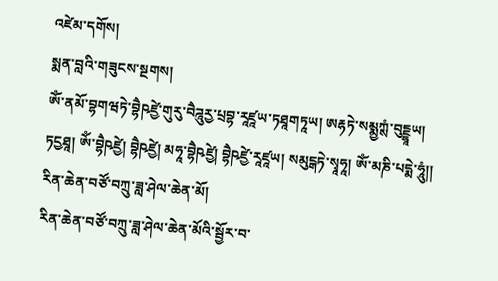འཛེམ་དགོས།
སྨན་བླའི་གཟུངས་སྔགས།
ཨོཾ་ནམོ་བྷགཝཏེ་བྷཻཥཛྱེ་གུརུ་བཻཌཱུརྱ་པྲབྷ་རཱཛཱཡ་ཏཐཱགཏཱཡ། ཨརྷཏེ་སམྨྱཀྶཾ་བུངྔྷཱཡ། ཏངྱཐཱ། ཨོཾ་བྷཻཥཛྱེ། བྷཻཥཛྱེ། མཧཱ་བྷཻཥཛྱེ། བྷཻཥཛྱེ་རཱཛཱཡ། སམུངྒཏེ་སྭཱཧཱ། ཨོཾ་མཎི་པདྨེ་ཧཱུཾ།།
རིན་ཆེན་བཙོ་བཀྲུ་ཟླ་ཤེལ་ཆེན་མོ།
རིན་ཆེན་བཙོ་བཀྲུ་ཟླ་ཤེལ་ཆེན་མོའི་སྦྱོར་བ་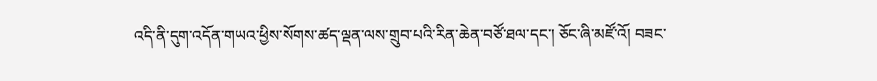འདི་ནི་དུག་འདོན་གཡའ་ཕྱིས་སོགས་ཚད་ལྡན་ལས་གྲུབ་པའི་རིན་ཆེན་བཙོ་ཐལ་དང་། ཅོང་ཞི་མཛོ་འོ། བཟང་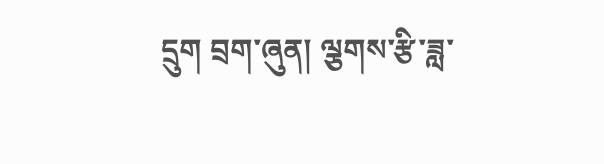དྲུག བྲག་ཞུན། ལྕགས་རྩི་ཟླ་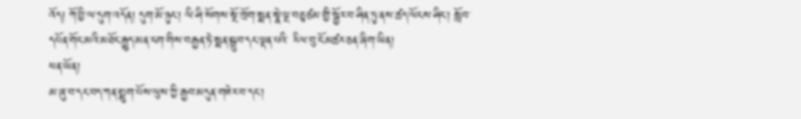འོད། ཀོ་བྱི་ལ་དུག་འདོན། དུག་མོ་ཉུང་། ལི་ཤི་སོགས་སྔོ་ཁྲོག་སྨན་སྣེ་ལྔ་བཅུ་ཙམ་གྱི་སྦྱོར་བ་ཤིན་ཏུ་ནས་ཚད་ལོངས་ཤིང་། སློབ་དཔོན་གོང་མའི་མཐོང་རྒྱུད་མན་ངག་གིས་བརྒྱན་ཏེ་སྨན་སྒྲུབ་དང་ལྡན་པའི་ རིལ་བུ་ངོ་མཚར་ཅན་ཞིག་ཡིན།
ཕན་ཡོན།
མ་ཞུ་བ་དང་བད་ཀན་སྨུག་པོས་ལུས་ཀྱི་རྒྱབ་མདུན་གཟེར་བ་དང་།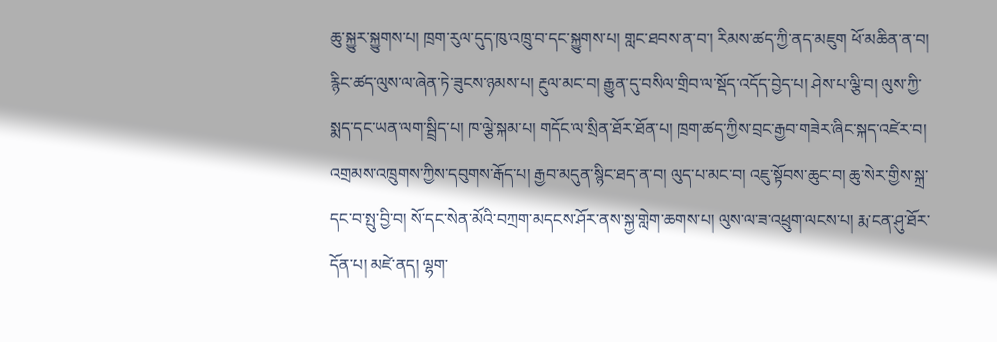ཆུ་སྐྱུར་སྐྱུགས་པ། ཁྲག་རུལ་དུད་ཁུ་འཁྲུ་བ་དང་སྐྱུགས་པ། གླང་ཐབས་ན་བ་། རིམས་ཚད་ཀྱི་ནད་མཇུག ཕོ་མཆིན་ན་བ། རྙིང་ཚད་ལུས་ལ་ཞེན་ཏེ་ཟུངས་ཉམས་པ། རྔུལ་མང་བ། རྒྱུན་དུ་བསིལ་གྲིབ་ལ་སྡོད་འདོད་བྱེད་པ། ཤེས་པ་ལྕི་བ། ལུས་ཀྱི་སྨད་དང་ཡན་ལག་སྦྲིད་པ། ཁ་ལྕེ་སྐམ་པ། གདོང་ལ་སྲིན་ཐོར་ཐོན་པ། ཁྲག་ཚད་ཀྱིས་བྲང་རྒྱབ་གཟེར་ཞིང་སྐད་འཛེར་བ། འགྲམས་འཁྲུགས་ཀྱིས་དབུགས་རྒོད་པ། རྒྱབ་མདུན་སྙིང་ཐད་ན་བ། ལུད་པ་མང་བ། འཇུ་སྟོབས་ཆུང་བ། ཆུ་སེར་གྱིས་སྐྲ་དང་བ་སྤུ་བྱི་བ། སོ་དང་སེན་མོའི་བཀྲག་མདངས་ཤོར་ནས་སྐྱ་གླེག་ཆགས་པ། ལུས་ལ་ཟ་འཕྲུག་ལངས་པ། རྨ་ངན་ཤུ་ཐོར་དོན་པ། མཛེ་ནད། ལྷག་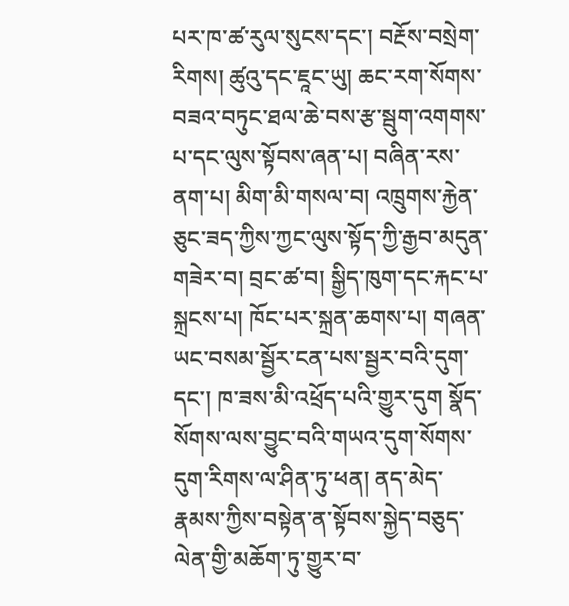པར་ཁ་ཚ་རུལ་སུངས་དང་། བརྔོས་བསྲེག་རིགས། ཚུའུ་དང་ཇཱང་ཡུ། ཆང་རག་སོགས་བཟའ་བཏུང་ཐལ་ཆེ་བས་རྩ་སྦུག་འགགས་པ་དང་ལུས་སྟོབས་ཞན་པ། བཞིན་རས་ནག་པ། མིག་མི་གསལ་བ། འཁྲུགས་རྐྱེན་ཅུང་ཟད་ཀྱིས་ཀྱང་ལུས་སྟོད་ཀྱི་རྒྱབ་མདུན་གཟེར་བ། བྲང་ཚ་བ། སྒྱིད་ཁུག་དང་རྐང་པ་སྐྲངས་པ། ཁོང་པར་སྐྲན་ཆགས་པ། གཞན་ཡང་བསམ་སྦྱོར་ངན་པས་སྦྱར་བའི་དུག་དང་། ཁ་ཟས་མི་འཕྲོད་པའི་གྱུར་དུག སྣོད་སོགས་ལས་བྱུང་བའི་གཡའ་དུག་སོགས་དུག་རིགས་ལ་ཤིན་ཏུ་ཕན། ནད་མེད་རྣམས་ཀྱིས་བསྟེན་ན་སྟོབས་སྐྱེད་བཅུད་ལེན་གྱི་མཆོག་ཏུ་གྱུར་བ་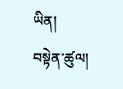ཡིན།
བསྟེན་ཚུལ།